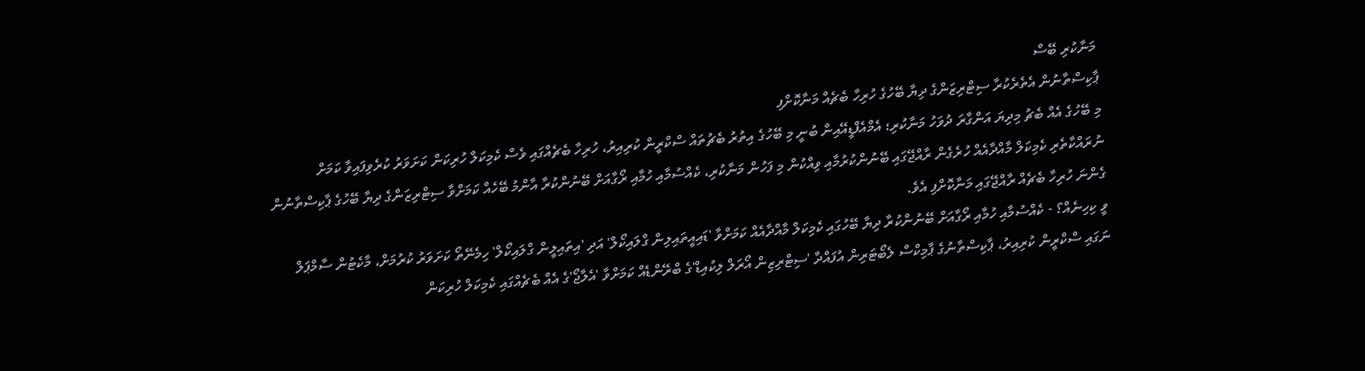މަނާކުރި ބޭސް
ޕާކިސްތާނުން އެތެރެކުރާ ސިޓްރިޒަންގެ ދިޔާ ބޭހުގެ ހުރިހާ ބެޗެއް މަނާކޮށްފި
މި ބޭހުގެ އެއް ބެޗު މިދިޔަ އަންގާރަ ދުވަހު މަނާކުރި؛ އެމްއެފްޑީއޭއިން ބުނީ މި ބޭހުގެ އިތުރު ބެޗުތައް ސްކްރީން ކުރިއިރު، ހުރިހާ ބެޗެއްގައި ވެސް ކެމިކަލް ހުރިކަން ކަށަވަރު ކުރެވިފައިވާ ކަމަށް
ނުރައްކާތެރި ކެމިކަލް މާއްދާއެއް ހުރެގެން ރާއްޖޭގައި ބޭނުންކުރުމާއި ވިއްކުން މި ފަހުން މަނާކުރި، ކެއްސުމާއި ހުމާއި ރޯގާއަށް ބޭނުންކުރާ އާންމު ބޭހެއް ކަމަށްވާ ސިޓްރިޒަންގެ ދިޔާ ބޭހުގެ ޕާކިސްތާނުން ގެންނަ ހުރިހާ ބެޗެއް ރާއްޖޭގައި މަނާކޮށްފި އެވެ.
ވީ ކިހިނެއް؟ - ކެއްސުމާއި ހުމާއި ރޯގާއަށް ބޭނުންކުރާ ދިޔާ ބޭހުގައި ކެމިކަލް މާއްދާއެއް ކަމަށްވާ 'ޑައިއީތައިލިން ގްލައިކޯލް' އަދި 'އިތައިލީން ގްލައިކޯލް' ހިމެނޭތޯ ކަށަވަރު ކުރުމަށް، މާކެޓުން ސާމްޕަލް ނަގައި ސްކްރީން ކުރިއިރު، ޕާކިސްތާނުގެ ޕާމިކްސް ލެބޯޓަރިން އުފައްދާ 'ސިޓްރިޒިން އޯރަލް ލިކުއިޑް'ގެ ބްރޭންޑެއް ކަމަށްވާ 'އެލާޖޯ'ގެ އެއް ބެޗެއްގައި ކެމިކަލް ހުރިކަން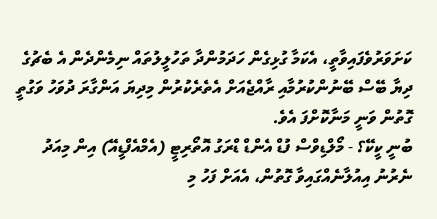ކަށަވަރުވެފައިވާތީ، އެކަމާ ގުޅިގެން ހަދަމުންދާ ތަހުލީލުތައް ނިމެންދެން އެ ބެޗުގެ ދިޔާ ބޭސް ބޭނުންކުރުމާއި ރާއްޖެއަށް އެތެރެކުރުން މިދިޔަ އަންގާރަ ދުވަހު ވަގުތީ ގޮތުން ވަނީ މަނާކޮށްފަ އެވެ.
ބުނީ ކީކޭ؟ - މޯލްޑިވްސް ފުޑް އެންޑް ޑްރަގު އޮތޯރިޓީ (އެމްއެފްޑީއޭ) އިން މިއަދު ނެރުނު އިއުލާނެއްގައިވާ ގޮތުން، އެއަށް ފަހު މި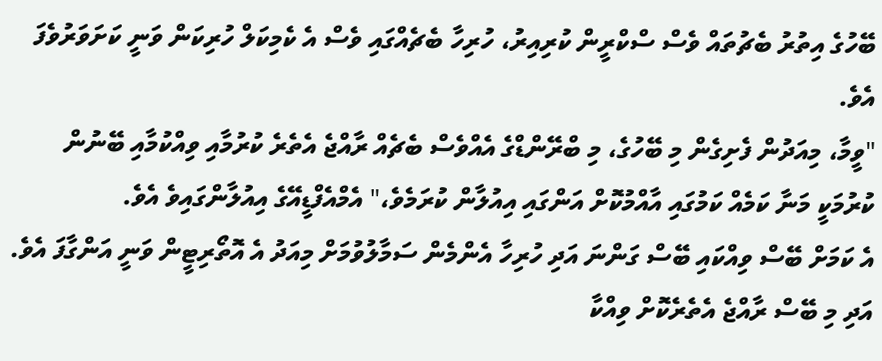ބޭހުގެ އިތުރު ބެޗުތައް ވެސް ސްކްރީން ކުރިއިރު، ހުރިހާ ބެޗެއްގައި ވެސް އެ ކެމިކަލް ހުރިކަން ވަނީ ކަށަވަރުވެފަ އެވެ.
"ވީމާ، މިއަދުން ފެށިގެން މި ބޭހުގެ، މި ބްރޭންޑްގެ އެއްވެސް ބެޗެއް ރާއްޖެ އެތެރެ ކުރުމާއި ވިއްކުމާއި ބޭނުން ކުރުމަކީ މަނާ ކަމެއް ކަމުގައި އާއްމުކޮށް އަންގައި އިއުލާން ކުރަމެވެ،" އެމްއެފްޑީއޭގެ އިއުލާންގައިވެ އެވެ.
އެ ކަމަށް ބޭސް ވިއްކައި ބޭސް ގަންނަ އަދި ހުރިހާ އެންމެން ސަމާލުވުމަށް މިއަދު އެ އޮތޯރިޓީން ވަނީ އަންގާފަ އެވެ. އަދި މި ބޭސް ރާއްޖެ އެތެރެކޮށް ވިއްކާ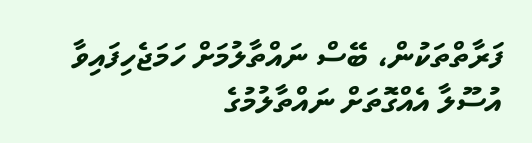ފަރާތްތަކުން، ބޭސް ނައްތާލުމަށް ހަމަޖެހިފައިވާ އުސޫލާ އެއްގޮތަށް ނައްތާލުމުގެ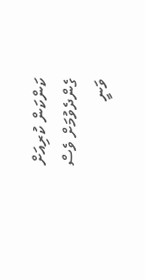ކަންކަން ކުރިއަށް ގެންދެވުމަށް ވެސް ވަނީ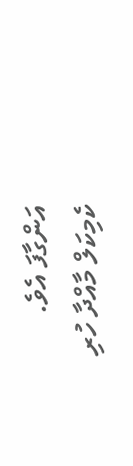އަންގާފަ އެވެ.
ކެމިކަލް މާއްދާ ހުރި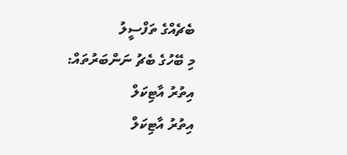ބެޗެއްގެ ތަފްސީލު
މި ބޭހުގެ ބެޗު ނަންބަރުތައް:
އިތުރު އާޓިކަލް
އިތުރު އާޓިކަލް